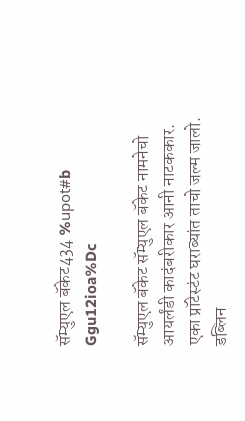सॅम्युएल बॅकेट434 %uрot#b Ggu12ioa%Dc

सॅम्युएल बॅकेट सॅम्युएल बॅकेट नामनेचो आयर्लंडी कादंबरीकार आनी नाटककार. एका प्रॉटेस्टंट घराब्यांत ताचो जल्म जालो. डब्लिन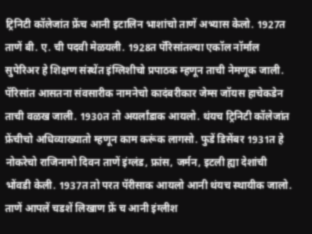ट्रिनिटी कॉलेजांत फ्रेंच आनी इटालिन भाशांचो ताणें अभ्यास केलो. 1927त ताणें बी. ए. ची पदवी मेळयली. 1928त पॅरिसांतल्या एकॉल नॉर्माल सुपेरिअर हे शिक्षण संस्थेंत इंग्लिशीचो प्रपाठक म्हणून ताची नेमणूक जाली. पॅरिसांत आसतना संवसारीक नामनेचो कादंबरीकार जेम्स जॉयस हाचेकडेन ताची वळख जाली. 1930त तो अयर्लांडाक आयलो. थंयच ट्रिनिटी कॉलेजांत फ्रेंचीचो अधिव्याख्यातो म्हणून काम करूंक लागसो. फुडें डिसेंबर 1931त हे नोकरेचो राजिनामो दिवन ताणें इंग्लंड, फ्रांस, जर्मन, इटली ह्या देशांची भोंवडी केली. 1937त तो परत पॅरीसाक आयलो आनी थंयच स्थायीक जालो. ताणें आपलें चडशें लिखाण फ्रें च आनी इंग्लीश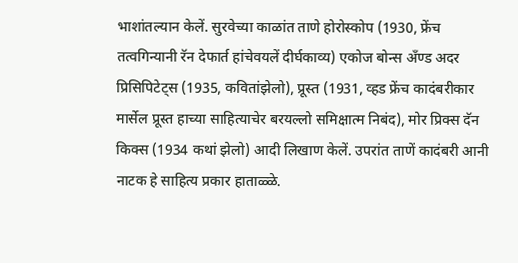भाशांतल्यान केलें. सुरवेच्या काळांत ताणे होरोस्कोप (1930, फ्रेंच तत्वगिन्यानी रॅन देफार्त हांचेवयलें दीर्घकाव्य) एकोज बोन्स अँण्ड अदर प्रिसिपिटेट्स (1935, कवितांझेलो), प्रूस्त (1931, व्हड फ्रेंच कादंबरीकार मार्सेल प्रूस्त हाच्या साहित्याचेर बरयल्लो समिक्षात्म निबंद), मोर प्रिक्स दॅन किक्स (1934 कथां झेलो) आदी लिखाण केलें. उपरांत ताणें कादंबरी आनी नाटक हे साहित्य प्रकार हाताळ्ळे.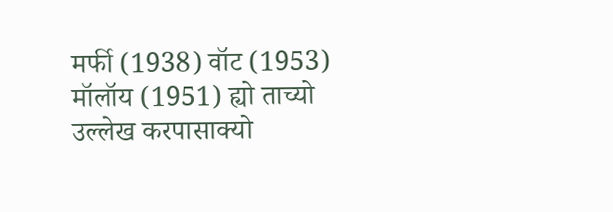मर्फी (1938) वॉट (1953) मॉलॉय (1951) ह्यो ताच्यो उल्लेख करपासाक्यो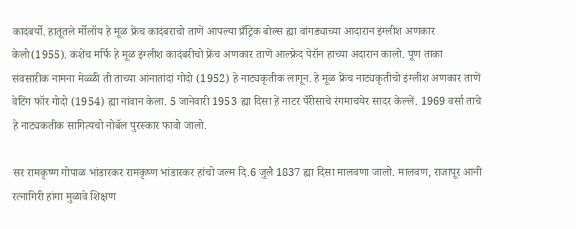कादंबर्यो. हातूंतले र्मोलॉय हे मूळ फ्रेंच कादंबराचो ताणें आपल्या प्रँट्रिक बोल्स ह्या वांगड्याच्या आदारान इंग्लीश अणकार केलो(1955). कशेंच मर्फि हे मूळ इंग्लीश कादंबरीचो फ्रेंच अणकार ताणें आल्फ्रेद पेरॉन हाच्या अदारान कालो. पूण ताका संवसारीक नामना मेळ्ळी ती ताच्या आंनातांदां गोदो (1952) हे नाट्यकृतीक लागून. हे मूळ फ्रेंच नाट्यकृतीचो इंग्लीश अणकार ताणें वेटिंग फॉर गोदो (1954) ह्या नांवान केला. 5 जानेवारी 1953 ह्या दिसा हें नाटर पॅरीसाचे रंगमाचयेर सादर केल्लें. 1969 वर्सा ताचे हे नाट्यकतीक सागित्यचो नोबॅल पुरस्कार फावो जालो.

सर रामकृष्ण गोपाळ भांडारकर रामकृष्ण भांडारकर हांचो जल्म दि.6 जुलै 1837 ह्या दिसा मालवणा जालो. मालवण, राजापूर आनी रत्नागिरी हांगा मुळावे शिक्षण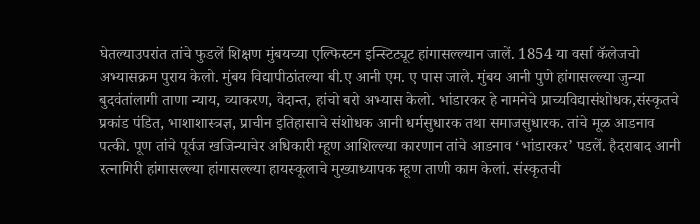घेतल्याउपरांत तांचे फुडलें शिक्षण मुंबयच्या एल्फिस्टन इन्स्टिट्यूट हांगासल्ल्यान जालें. 1854 या वर्सा कॅलेजचो अभ्यासक्रम पुराय केलो. मुंबय विद्यापीठांतल्या बी.ए आनी एम. ए पास जाले. मुंबय आनी पुणे हांगासल्ल्या जुन्या बुदवंतांलागी ताणा न्याय, व्याकरण, वेदान्त, हांचो बरो अभ्यास केलो. भांडारकर हे नामनेचे प्राच्यविद्यासंशोधक,संस्कृतचे प्रकांड पंडित, भाशाशास्त्रज्ञ, प्राचीन इतिहासाचे संशोधक आनी धर्मसुधारक तथा समाजसुधारक. तांचे मूळ आडनाव पत्की. पूण तांचे पूर्वज खजिन्याचेर अधिकारी म्हूण आशिल्ल्या कारणान तांचे आडनाव ‘भांडारकर’ पडलें. हैदराबाद आनी रत्नागिरी हांगासल्ल्या हांगासल्ल्या हायस्कूलाचे मुख्याध्यापक म्हूण ताणी काम केलां. संस्कृतची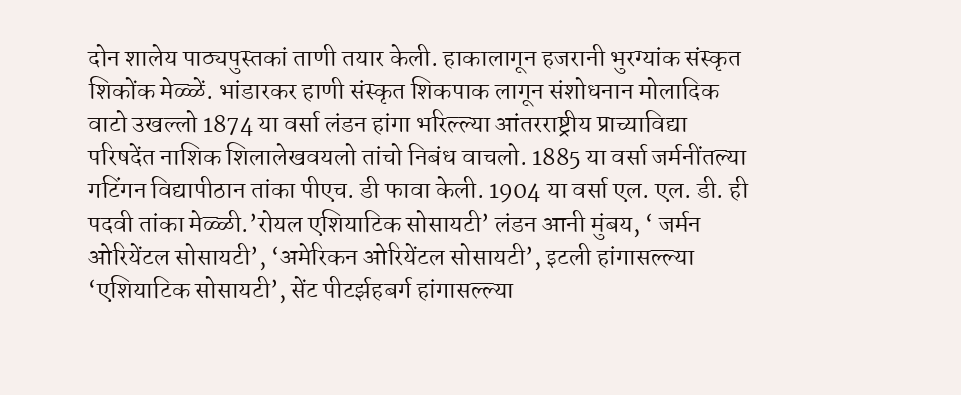दोन शालेय पाठ्यपुस्तकां ताणी तयार केली. हाकालागून हजरानी भुरग्यांक संस्कृत शिकोंक मेळ्ळें. भांडारकर हाणी संस्कृत शिकपाक लागून संशोधनान मोलादिक वाटो उखल्लो 1874 या वर्सा लंडन हांगा भरिल्ल्या आंतरराष्ट्रीय प्राच्याविद्या परिषदेंत नाशिक शिलालेखवयलो तांचो निबंध वाचलो. 1885 या वर्सा जर्मनींतल्या गटिंगन विद्यापीठान तांका पीएच. डी फावा केली. 1904 या वर्सा एल. एल. डी. ही पदवी तांका मेळ्ळी.’रोयल एशियाटिक सोसायटी’ लंडन आनी मुंबय, ‘ जर्मन ओरियेंटल सोसायटी’, ‘अमेरिकन ओरियेंटल सोसायटी’, इटली हांगासल्ल्या ‘एशियाटिक सोसायटी’, सेंट पीटर्झहबर्ग हांगासल्ल्या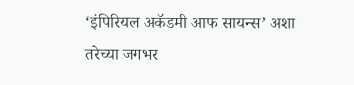‘इंपिरियल अकॅडमी आफ सायन्स’ अशा तरेच्या जगभर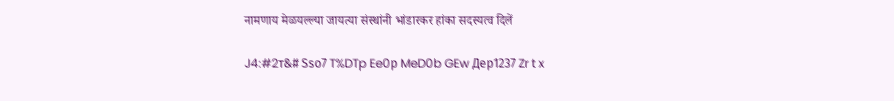नामणाय मेळयल्ल्या जायत्या संस्थांनी भांडारकर हांका सदस्यत्व दिलें

J4:#2т&# Ssо7 T%DTp Ee0р MeD0b GEw Дер1237 Zr t x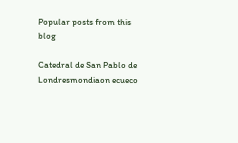Popular posts from this blog

Catedral de San Pablo de Londresmondiaon ecueco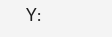Y: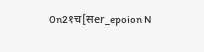0n2१च[सer_epoion N